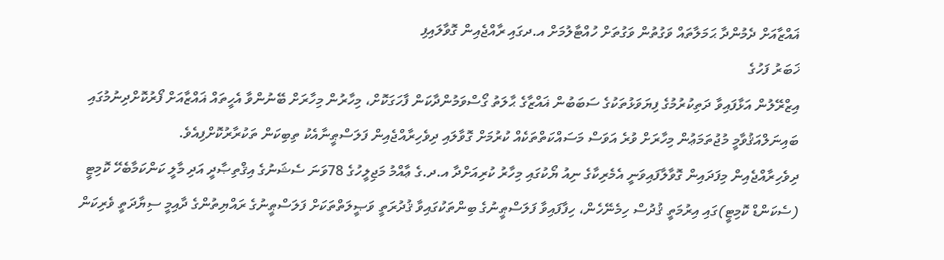ޣައްޒާއަށް ދެމުންދާ ޙަމަލާތައް ވަގުތުން ވަގުތަށް ހުއްޓާލުމަށް އ.ދގައި ރާއްޖެއިން ގޮވާލައިފި
ޚަބަރު ފަހުގެ
އިޒްރޭލުން އަޅާފައިވާ ދަތިކުރުމުގެ ފިޔަވަޅުތަކުގެ ސަބަބުން ޣައްޒާގެ ޙާލަތު ގޯސްވަމުންދާކަން ފާހަގަކޮށް، މިހާރުން މިހާރަށް ބޭނުންވާ އެހީތައް ޣައްޒާއަށް ފޯރުކޮށްދިނުމުގައި ބައިނަލްއަޤުވާމީ މުޖުތަމަޢުން މިހާރަށް ވުރެ އަވަސް މަސައްކަތްތަކެއް ކުރުމަށް ގޮވާލައި ދިވެހިރާއްޖެއިން ފަލަސްޠީނާއެކު ތިބިކަން ތަކުރާރުކޮށްފިއެވެ.
ދިވެހިރާއްޖެއިން މިފަދައިން ގޮވާލާފައިވަނީ އެމެރިކާގެ ނިއު ޔޯކުގައި މިހާރު ކުރިއަށްދާ އ.ދ.ގެ ޢާއްމު މަޖިލީހުގެ 78ވަނަ ސެޝަނުގެ އިޤްތިޞާދީ އަދި މާލީ ކަންކަމާބެހޭ ކޮމިޓީ (ސެކަންޑް ކޮމިޓީ)ގައި އިރުމަތީ ޤުދުސް ހިމެނޭހެން، ހިފާފައިވާ ފަލަސްޠީނުގެ ބިންތަކުގައިވާ ޤުދުރަތީ ވަޞީލަތްތަކަށް ފަލަސްޠީނުގެ ރައްޔިތުންގެ ދާއިމީ ސިޔާދަތީ ވެރިކަން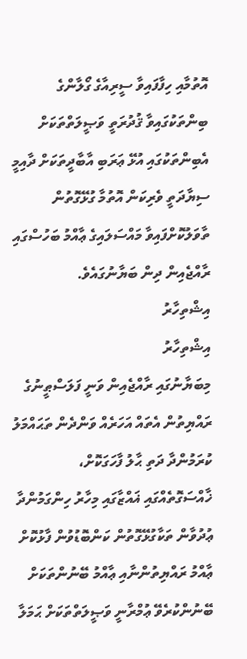އޮތުމާއި ހިފާފައިވާ ސީރިއާގެ ގޯލާންގެ ބިންތަކުގައިވާ ޤުދުރަތީ ވަޞީލަތްތަކަށް އެބިންތަކުގައި އުޅޭ ޢަރަބި އާބާދީތަކަށް ދާއިމީ ސިޔާދަތީ ވެރިކަން އޮތުމާ ގުޅޭގޮތުން ތާވަލުކޮށްފައިވާ މައްސަލައިގެ ޢާއްމު ބަހުސްގައި ރާއްޖެއިން ދިން ބަޔާނުގައެވެ.
އިޝްތިހާރު
އިޝްތިހާރު
މިބަޔާނުގައި ރާއްޖެއިން ވަނީ ފަލަސްޠީނުގެ ރައްޔިތުން އެތައް އަހަރެއް ވަންދެން ތަޙައްމަލު ކުރަމުންދާ ދަތި ޙާލު ފާހަގަކޮށް، ޚާއްސަގޮތެއްގައި ޣައްޒާގައި މިހާރު ހިންގަމުންދާ ޢުދުވާން ތަކާގުޅޭގޮތުން ކަންބޮޑުވުން ފާޅުކޮށް ޢާއްމު ރައްޔިތުންނާއި ޢާއްމު ބޭނުންތަކަށް ބޭނުންކުރެވޭ ޢުމްރާނީ ވަޞީލަތްތަކަށް ޙަމަލާ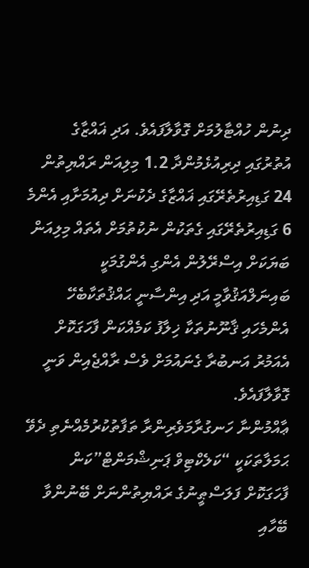ދިނުން ހުއްޓާލުމަށް ގޮވާލާފައެވެ. އަދި ޣައްޒާގެ އުތުރުގައި ދިރިއުޅެމުންދާ 1.2 މިލިއަން ރައްޔިތުން 24 ގަޑިއިރުތެރޭގައި ޣައްޒާގެ ދެކުނަށް ދިއުމަށާއި އެންމެ 6 ގަޑިއިރުތެރޭގައި ގެތަކުން ނުކުތުމަށް އެތައް މިލިއަން ބަޔަކަށް އިސްރޭލުން އެންގި އެންގުމަކީ ބައިނަލްއަޤުވާމީ އަދި އިންސާނީ ޙައްޤުތަކާބެހޭ އެންމެހައި ޤާނޫނުތަކާ ޚިލާފު ކަމެއްކަން ފާހަގަކޮށް އެއަމުރު އަނބުރާ ގެނައުމަށް ވެސް ރާއްޖެއިން ވަނީ ގޮވާލާފައެވެ.
ޢާއްމުންނާ ހަނގުރާމަވެރިންރާ ތަފާތުކުރުމެއްނެތި ދެވޭ ޙަމަލާތަކަކީ “ކަލެކްޓިވް ޕަނިޝްމަންޓް”ކަން ފާހަގަކޮށް ފަލަސްޠީނުގެ ރައްޔިތުންނަށް ބޭނުންވާ ބޭހާއި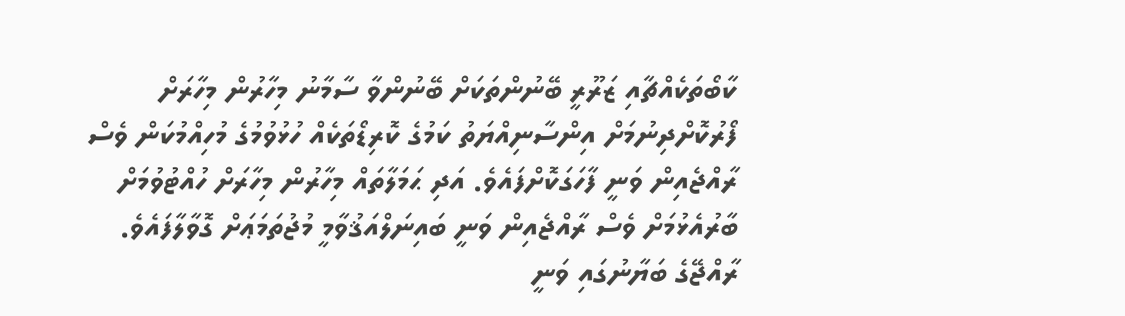ކާބޯތަކެއްޗާއި ޒަރޫރީ ބޭނުންތަކަށް ބޭނުންވާ ސާމާނު މިހާރުން މިހާރަށް ފޯރުކޮށްދިނުމަށް އިންސާނިއްޔަތު ކަމުގެ ކޮރިޑޯތަކެއް ހުޅުވުމުގެ މުހިއްމުކަން ވެސް ރާއްޖެއިން ވަނީ ފާހަގަކޮށްފައެވެ. އަދި ޙަމަލާތައް މިހާރުން މިހާރަށް ހުއްޓުވުމަށް ބާރުއެޅުމަށް ވެސް ރާއްޖެއިން ވަނީ ބައިނަލްއަޤުވާމީ މުޖުތަމަޢަށް ގޮވާލާފައެވެ.
ރާއްޖޭގެ ބަޔާނުގައި ވަނީ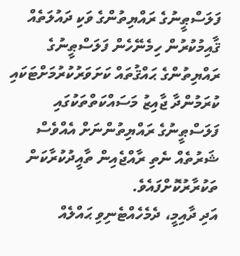ފަލަސްޠީނުގެ ރައްޔިތުންގެ ވަކި ދައުލަތެއް ޤާއިމުކުރުން ހިމެނޭހެން ފަލަސްޠީނުގެ ރައްޔިތުންގެ ޙައްޤުތައް ކަށަވަރުކުރުމަށްޓަކައި ކުރަމުންދާ ޖާއިޒު މަސައްކަތްތަކުގައި ފަލަސްޠީނުގެ ރައްޔިތުންނަށް އެއްވެސް ޝަރުތެއް ނެތި ރާއްޖެއިން ތާއީދުކުރާކަން ތަކުރާރުކޮށްފައެވެ.
އަދި ދާއިމީ، ދެމެހެއްޓެނިވި ޙައްލެއް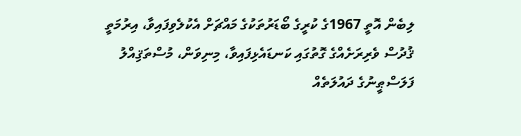ލިބެން އޮތީ 1967ގެ ކުރީގެ ބޯޑަރުތަކުގެ މައްޗަށް އެކުލެވިފައިވާ، އިރުމަތީ ޤުދުސް ވެރިރަށެއްގެ ގޮތުގައި ކަނޑައެޅިފައިވާ، މިނިވަން، މުސްތަޤިއްލު ފަލަސްޠީނުގެ ދައުލަތެއް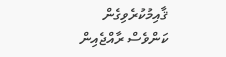ޤާއިމުކުރެވިގެން ކަންވެސް ރާއްޖެއިން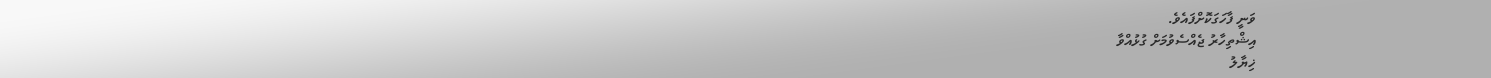ވަނީ ފާހަގަކޮށްފައެވެ.
އިޝްތިހާރު ޖެއްސެވުމަށް ގުޅުއްވާ
ޚިޔާލު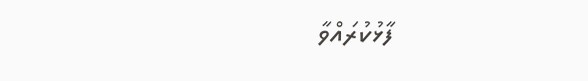ފާޅުކުރައްވާ